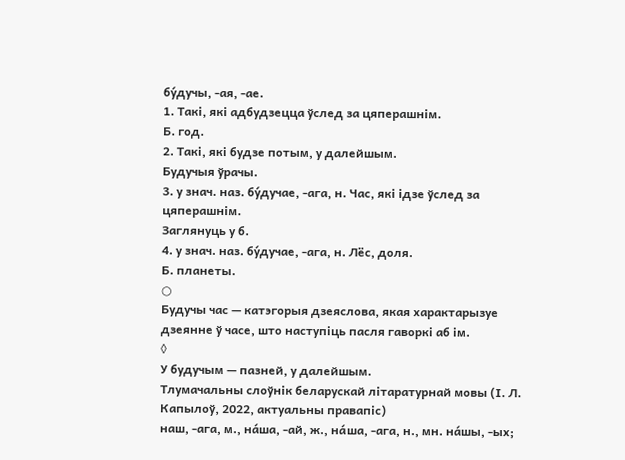бу́дучы, -ая, -ае.
1. Такі, які адбудзецца ўслед за цяперашнім.
Б. год.
2. Такі, які будзе потым, у далейшым.
Будучыя ўрачы.
3. у знач. наз. бу́дучае, -ага, н. Час, які ідзе ўслед за цяперашнім.
Заглянуць у б.
4. у знач. наз. бу́дучае, -ага, н. Лёс, доля.
Б. планеты.
○
Будучы час — катэгорыя дзеяслова, якая характарызуе дзеянне ў часе, што наступіць пасля гаворкі аб ім.
◊
У будучым — пазней, у далейшым.
Тлумачальны слоўнік беларускай літаратурнай мовы (І. Л. Капылоў, 2022, актуальны правапіс)
наш, -ага, м., на́ша, -ай, ж., на́ша, -ага, н., мн. на́шы, -ых;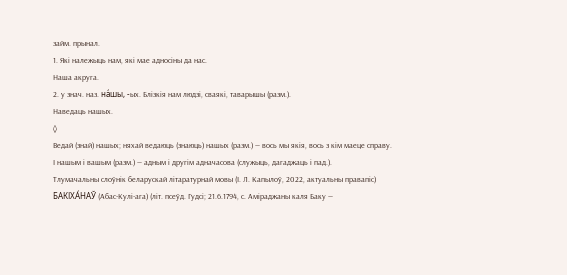займ. прынал.
1. Які належыць нам, які мае адносіны да нас.
Наша акруга.
2. у знач. наз. на́шы, -ых. Блізкія нам людзі, сваякі, таварышы (разм.).
Наведаць нашых.
◊
Ведай (знай) нашых; няхай ведаюць (знаюць) нашых (разм.) — вось мы якія, вось з кім маеце справу.
І нашым і вашым (разм.) — адным і другім адначасова (служыць, дагаджаць і пад.).
Тлумачальны слоўнік беларускай літаратурнай мовы (І. Л. Капылоў, 2022, актуальны правапіс)
БАКІХА́НАЎ (Абас-Кулі-ага) (літ. псеўд. Гудсі; 21.6.1794, с. Аміраджаны каля Баку —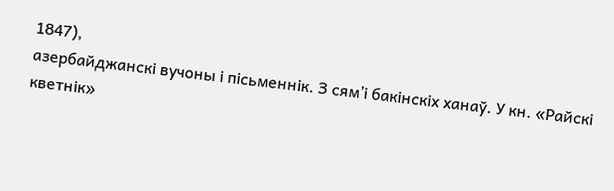1847),
азербайджанскі вучоны і пісьменнік. З сям’і бакінскіх ханаў. У кн. «Райскі кветнік»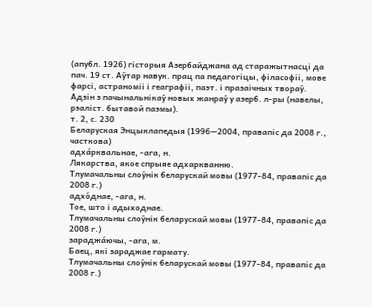(апубл. 1926) гісторыя Азербайджана ад старажытнасці да пач. 19 ст. Аўтар навук. прац па педагогіцы, філасофіі, мове фарсі, астраноміі і геаграфіі, паэт. і празаічных твораў. Адзін з пачынальнікаў новых жанраў у азерб. л-ры (навелы, рэаліст. бытавой паэмы).
т. 2, с. 230
Беларуская Энцыклапедыя (1996—2004, правапіс да 2008 г., часткова)
адха́рквальнае, ‑ага, н.
Лякарства, якое спрыяе адхаркванню.
Тлумачальны слоўнік беларускай мовы (1977-84, правапіс да 2008 г.)
адхо́днае, ‑ага, н.
Тое, што і адыходнае.
Тлумачальны слоўнік беларускай мовы (1977-84, правапіс да 2008 г.)
зараджа́ючы, ‑ага, м.
Баец, які зараджае гармату.
Тлумачальны слоўнік беларускай мовы (1977-84, правапіс да 2008 г.)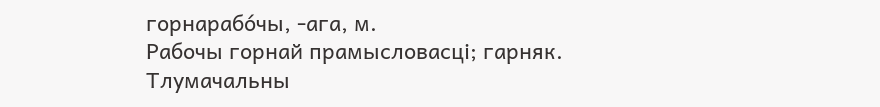горнарабо́чы, ‑ага, м.
Рабочы горнай прамысловасці; гарняк.
Тлумачальны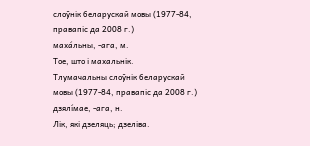слоўнік беларускай мовы (1977-84, правапіс да 2008 г.)
маха́льны, ‑ага, м.
Тое, што і махальнік.
Тлумачальны слоўнік беларускай мовы (1977-84, правапіс да 2008 г.)
дзялі́мае, ‑ага, н.
Лік, які дзеляць; дзеліва.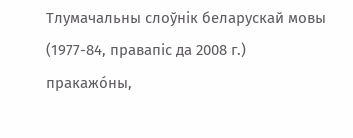Тлумачальны слоўнік беларускай мовы (1977-84, правапіс да 2008 г.)
пракажо́ны,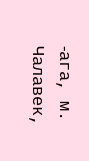‑ага, м.
Чалавек,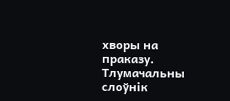хворы на праказу.
Тлумачальны слоўнік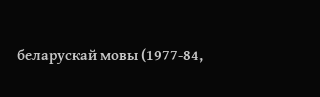беларускай мовы (1977-84,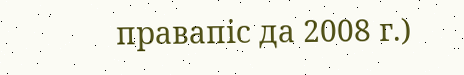правапіс да 2008 г.)